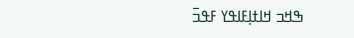ߒߞߏ ߞߊߙߊ߲ߓߊߟߌ ߓߟߏ߫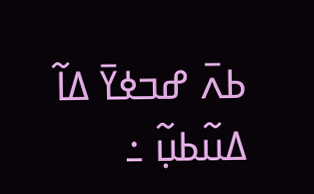ߕߍ߫ ߝߏߦߌ߫ ߡߊ߬ ߡߎ߬ߕߎ߲߬ ߸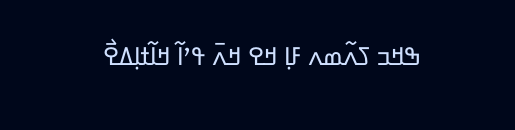ߒߞߏ ߖߍ߬ߘߍ ߓߊ߲ ߞߐ ߞߍ߫ ߟߴߊ߬ ߞߊ߬ߙߊ߲ߡߐ߯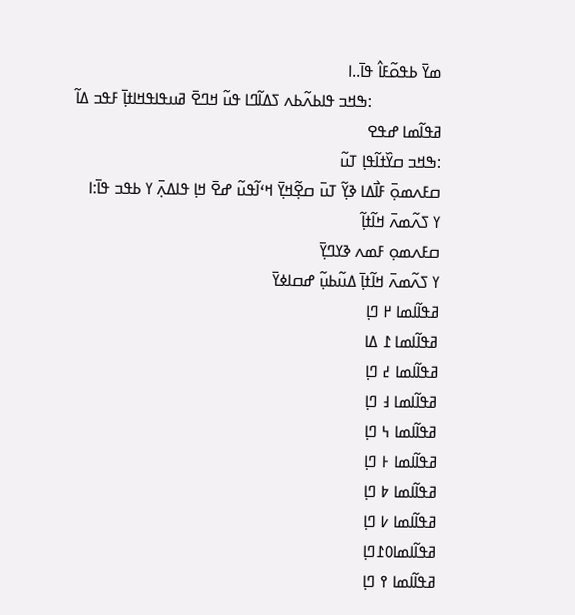ߘߌ߫ ߕߟߋ߬ߓߊ߮ ߟߊ߫..ߊ
                 :ߒߞߏ ߟߊߕߍ߬ߕߍ ߖߡߊ߬ߣߊ ߟߎ߬ ߞߣߐ߫ ߥߎߟߊߟߞߊߙߊ߲߫ ߓߟߏ ߡߊ߬
ߥߟߊ߬ߘߊ ߝߟߐ
:ߒߞߏ ߛߌ߰ߙߊ߬ߟߊ߲ ߠߎ߬
ߛߓߍߘߋ߲߫ ߓߊ߯ߡߊ ߢߌ߲߬ ߠߎ߫ ߛߐ߲߬ߞߌ߲߫ ߞߵߊ߬ߟߎ߬ ߝߐ߫ ߞߊ߲ ߟߊߡߍ߲߫ ߌ ߕߟߏ ߟߊ߫:ߊ
ߌ ߖߍ߬ߘߍ߫ ߞߊ߬ߙߊ߲߬
ߛߓߍߘߋ߲ ߓߘߍ ߢߌߣߌ߲߫
ߌ ߖߍ߬ߘߍ߫ ߞߊ߬ߙߊ߲߫ ߡߎ߬ߕߎ߲߬ ߝߛߊߦߌ߫
ߥߟߊ߬ߊߘߊ ߂ ߣߊ߲
ߥߟߊ߬ߊߘߊ ߁ ߡߊ
ߥߟߊ߬ߊߘߊ ߄ ߣߊ߲
ߥߟߊ߬ߊߘߊ ߃ ߣߊ߲
ߥߟߊ߬ߊߘߊ ߆ ߣߊ߲
ߥߟߊ߬ߊߘߊ ߅ ߣߊ߲
ߥߟߊ߬ߊߘߊ ߈ ߣߊ߲
ߥߟߊ߬ߊߘߊ ߇ ߣߊ߲
ߥߟߊ߬ߊߘߊ߀߁ߣߊ߲
ߥߟߊ߬ߊߘߊ ߉ ߣߊ߲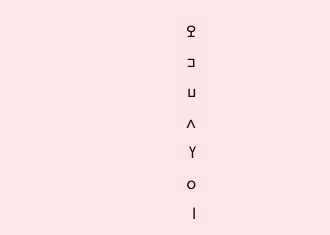ߐ
ߏ
ߎ
ߍ
ߌ
ߋ
ߊ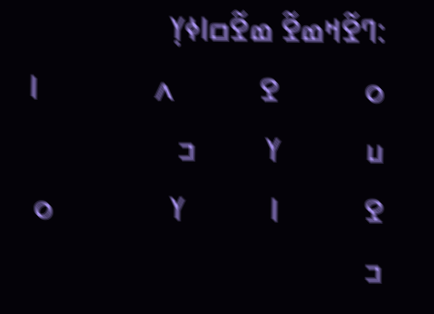:ߣߐ߬ߞߘߐ߬ ߘߐ߬ߛߊߦߌ߲
ߋ           ߐ           ߍ               ߊ         ߎ           ߌ         ߏ
ߐ           ߊ           ߌ               ߋ         ߏ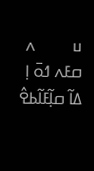ߎ         ߍ
ߛߓߍ ߗߋ߫ ߊ߲ ߡߊ߬ ߛߊ߲߬ߓߊ߬ߕߐ߮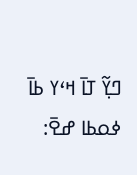ߣߌ߲߬ ߠߊ߫ ߞߵߌ ߕߊ߫ ߦߋߕߊ ߝߐ߫: